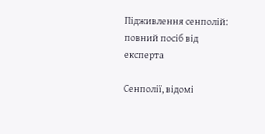Підживлення сенполій: повний посіб від експерта

Сенполії, відомі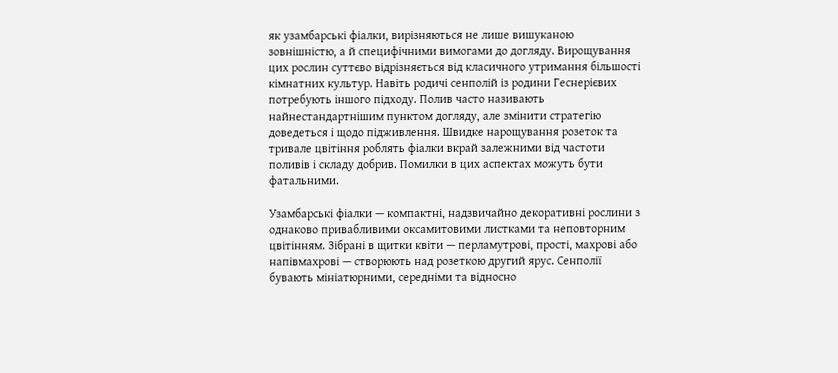як узамбарські фіалки, вирізняються не лише вишуканою зовнішністю, а й специфічними вимогами до догляду. Вирощування цих рослин суттєво відрізняється від класичного утримання більшості кімнатних культур. Навіть родичі сенполій із родини Геснерієвих потребують іншого підходу. Полив часто називають найнестандартнішим пунктом догляду, але змінити стратегію доведеться і щодо підживлення. Швидке нарощування розеток та тривале цвітіння роблять фіалки вкрай залежними від частоти поливів і складу добрив. Помилки в цих аспектах можуть бути фатальними.

Узамбарські фіалки — компактні, надзвичайно декоративні рослини з однаково привабливими оксамитовими листками та неповторним цвітінням. Зібрані в щитки квіти — перламутрові, прості, махрові або напівмахрові — створюють над розеткою другий ярус. Сенполії бувають мініатюрними, середніми та відносно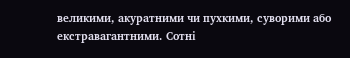великими, акуратними чи пухкими, суворими або екстравагантними. Сотні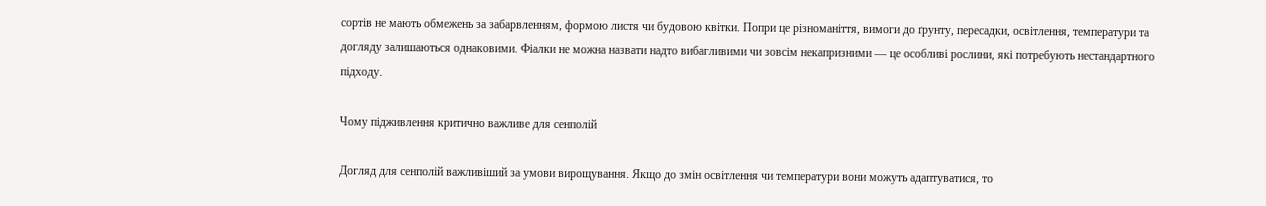сортів не мають обмежень за забарвленням, формою листя чи будовою квітки. Попри це різноманіття, вимоги до ґрунту, пересадки, освітлення, температури та догляду залишаються однаковими. Фіалки не можна назвати надто вибагливими чи зовсім некапризними — це особливі рослини, які потребують нестандартного підходу.

Чому підживлення критично важливе для сенполій

Догляд для сенполій важливіший за умови вирощування. Якщо до змін освітлення чи температури вони можуть адаптуватися, то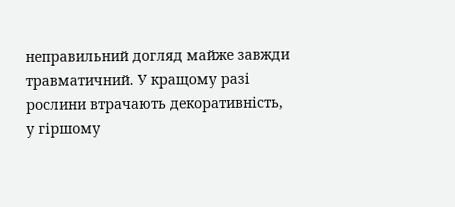неправильний догляд майже завжди травматичний. У кращому разі рослини втрачають декоративність, у гіршому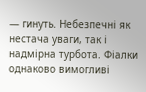— гинуть. Небезпечні як нестача уваги, так і надмірна турбота. Фіалки однаково вимогливі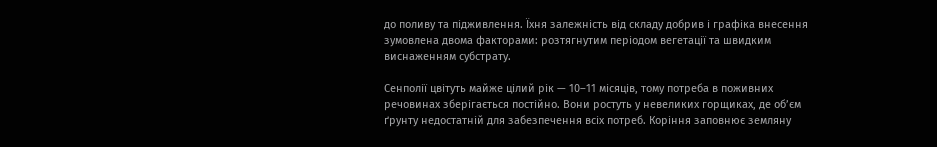до поливу та підживлення. Їхня залежність від складу добрив і графіка внесення зумовлена двома факторами: розтягнутим періодом вегетації та швидким виснаженням субстрату.

Сенполії цвітуть майже цілий рік — 10–11 місяців, тому потреба в поживних речовинах зберігається постійно. Вони ростуть у невеликих горщиках, де об’єм ґрунту недостатній для забезпечення всіх потреб. Коріння заповнює земляну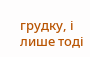грудку, і лише тоді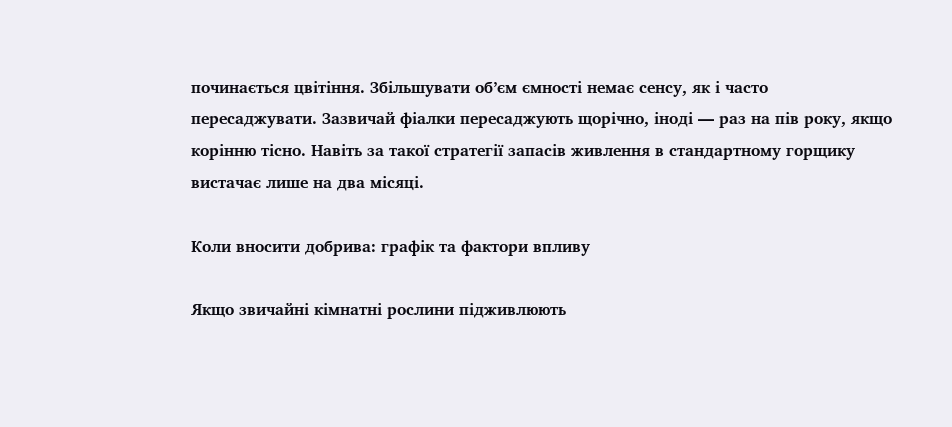починається цвітіння. Збільшувати об’єм ємності немає сенсу, як і часто пересаджувати. Зазвичай фіалки пересаджують щорічно, іноді — раз на пів року, якщо корінню тісно. Навіть за такої стратегії запасів живлення в стандартному горщику вистачає лише на два місяці.

Коли вносити добрива: графік та фактори впливу

Якщо звичайні кімнатні рослини підживлюють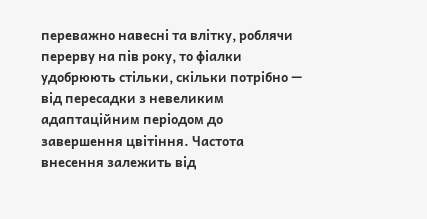переважно навесні та влітку, роблячи перерву на пів року, то фіалки удобрюють стільки, скільки потрібно — від пересадки з невеликим адаптаційним періодом до завершення цвітіння. Частота внесення залежить від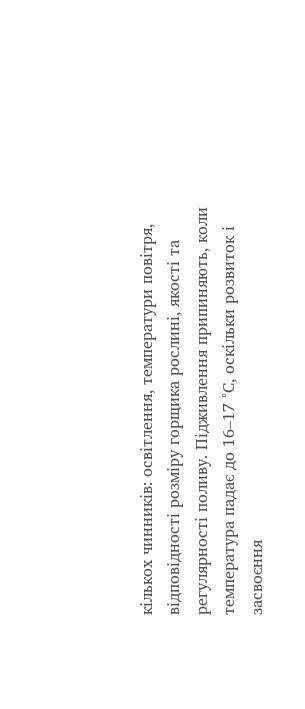кількох чинників: освітлення, температури повітря, відповідності розміру горщика рослині, якості та регулярності поливу. Підживлення припиняють, коли температура падає до 16–17 °C, оскільки розвиток і засвоєння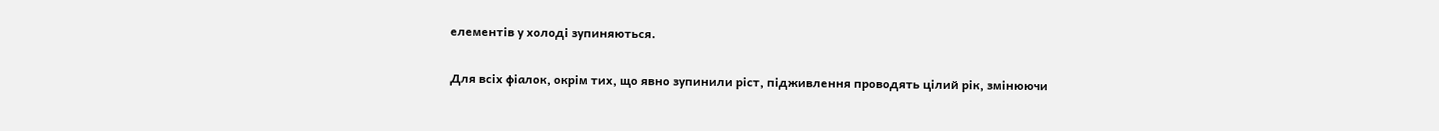елементів у холоді зупиняються.

Для всіх фіалок, окрім тих, що явно зупинили ріст, підживлення проводять цілий рік, змінюючи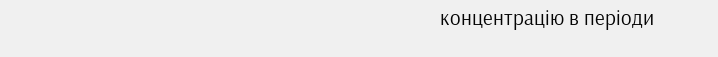концентрацію в періоди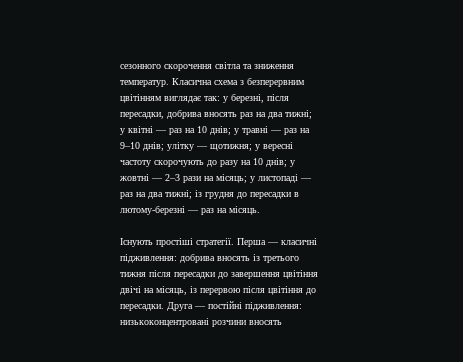сезонного скорочення світла та зниження температур. Класична схема з безперервним цвітінням виглядає так: у березні, після пересадки, добрива вносять раз на два тижні; у квітні — раз на 10 днів; у травні — раз на 9–10 днів; улітку — щотижня; у вересні частоту скорочують до разу на 10 днів; у жовтні — 2–3 рази на місяць; у листопаді — раз на два тижні; із грудня до пересадки в лютому-березні — раз на місяць.

Існують простіші стратегії. Перша — класичні підживлення: добрива вносять із третього тижня після пересадки до завершення цвітіння двічі на місяць, із перервою після цвітіння до пересадки. Друга — постійні підживлення: низькоконцентровані розчини вносять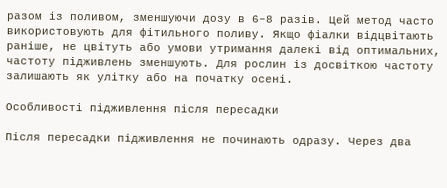разом із поливом, зменшуючи дозу в 6–8 разів. Цей метод часто використовують для фітильного поливу. Якщо фіалки відцвітають раніше, не цвітуть або умови утримання далекі від оптимальних, частоту підживлень зменшують. Для рослин із досвіткою частоту залишають як улітку або на початку осені.

Особливості підживлення після пересадки

Після пересадки підживлення не починають одразу. Через два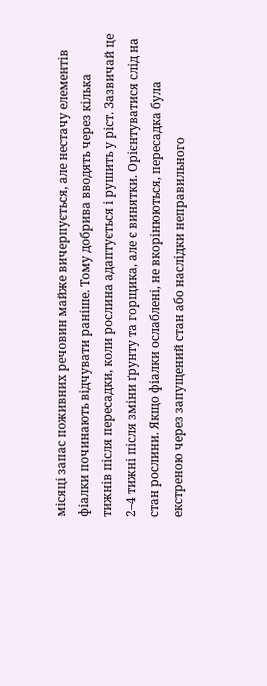місяці запас поживних речовин майже вичерпується, але нестачу елементів фіалки починають відчувати раніше. Тому добрива вводять через кілька тижнів після пересадки, коли рослина адаптується і рушить у ріст. Зазвичай це 2–4 тижні після зміни ґрунту та горщика, але є винятки. Орієнтуватися слід на стан рослини. Якщо фіалки ослаблені, не вкорінюються, пересадка була екстреною через запущений стан або наслідки неправильного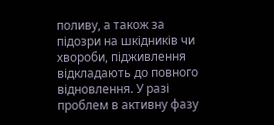поливу, а також за підозри на шкідників чи хвороби, підживлення відкладають до повного відновлення. У разі проблем в активну фазу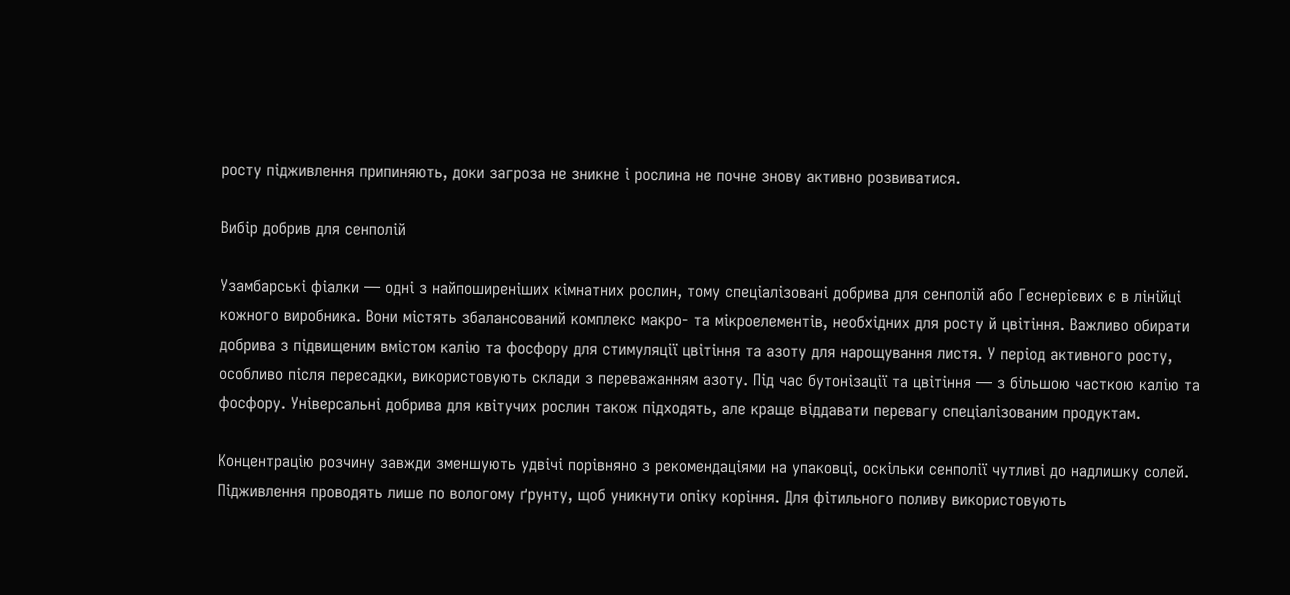росту підживлення припиняють, доки загроза не зникне і рослина не почне знову активно розвиватися.

Вибір добрив для сенполій

Узамбарські фіалки — одні з найпоширеніших кімнатних рослин, тому спеціалізовані добрива для сенполій або Геснерієвих є в лінійці кожного виробника. Вони містять збалансований комплекс макро- та мікроелементів, необхідних для росту й цвітіння. Важливо обирати добрива з підвищеним вмістом калію та фосфору для стимуляції цвітіння та азоту для нарощування листя. У період активного росту, особливо після пересадки, використовують склади з переважанням азоту. Під час бутонізації та цвітіння — з більшою часткою калію та фосфору. Універсальні добрива для квітучих рослин також підходять, але краще віддавати перевагу спеціалізованим продуктам.

Концентрацію розчину завжди зменшують удвічі порівняно з рекомендаціями на упаковці, оскільки сенполії чутливі до надлишку солей. Підживлення проводять лише по вологому ґрунту, щоб уникнути опіку коріння. Для фітильного поливу використовують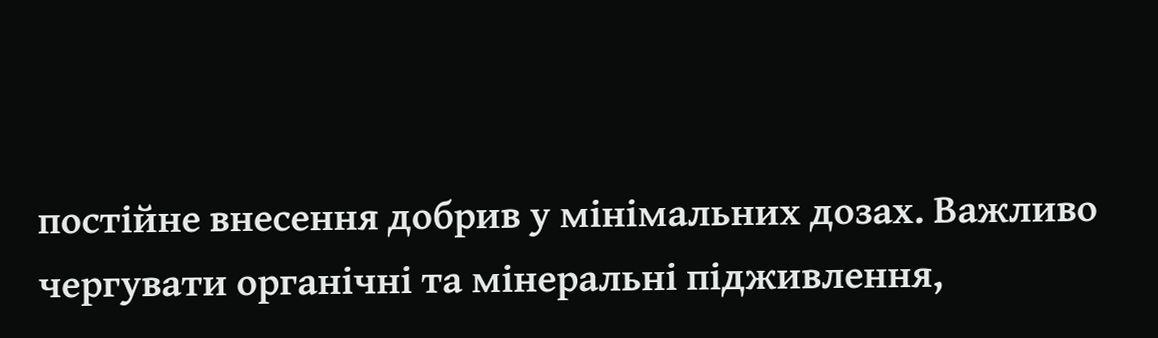постійне внесення добрив у мінімальних дозах. Важливо чергувати органічні та мінеральні підживлення,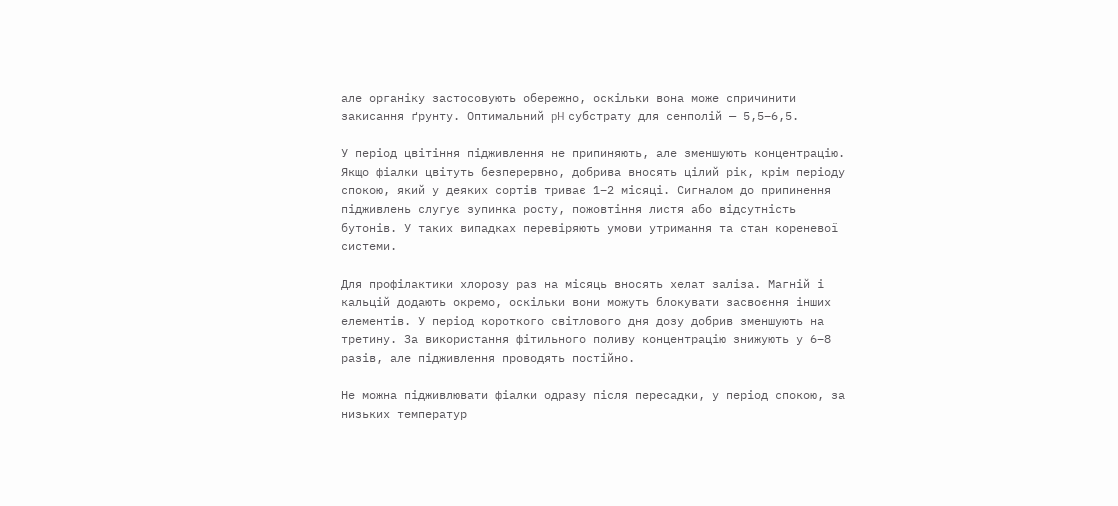але органіку застосовують обережно, оскільки вона може спричинити закисання ґрунту. Оптимальний pH субстрату для сенполій — 5,5–6,5.

У період цвітіння підживлення не припиняють, але зменшують концентрацію. Якщо фіалки цвітуть безперервно, добрива вносять цілий рік, крім періоду спокою, який у деяких сортів триває 1–2 місяці. Сигналом до припинення підживлень слугує зупинка росту, пожовтіння листя або відсутність бутонів. У таких випадках перевіряють умови утримання та стан кореневої системи.

Для профілактики хлорозу раз на місяць вносять хелат заліза. Магній і кальцій додають окремо, оскільки вони можуть блокувати засвоєння інших елементів. У період короткого світлового дня дозу добрив зменшують на третину. За використання фітильного поливу концентрацію знижують у 6–8 разів, але підживлення проводять постійно.

Не можна підживлювати фіалки одразу після пересадки, у період спокою, за низьких температур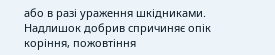або в разі ураження шкідниками. Надлишок добрив спричиняє опік коріння, пожовтіння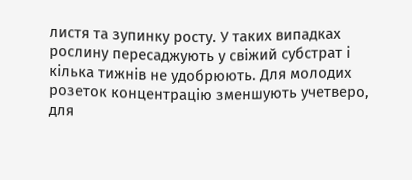листя та зупинку росту. У таких випадках рослину пересаджують у свіжий субстрат і кілька тижнів не удобрюють. Для молодих розеток концентрацію зменшують учетверо, для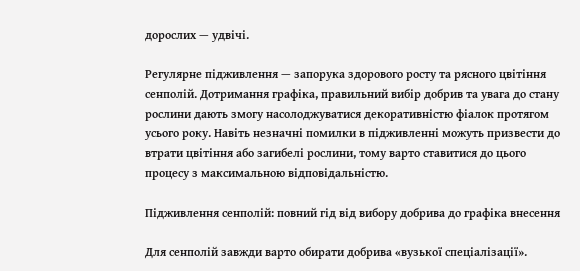дорослих — удвічі.

Регулярне підживлення — запорука здорового росту та рясного цвітіння сенполій. Дотримання графіка, правильний вибір добрив та увага до стану рослини дають змогу насолоджуватися декоративністю фіалок протягом усього року. Навіть незначні помилки в підживленні можуть призвести до втрати цвітіння або загибелі рослини, тому варто ставитися до цього процесу з максимальною відповідальністю.

Підживлення сенполій: повний гід від вибору добрива до графіка внесення

Для сенполій завжди варто обирати добрива «вузької спеціалізації».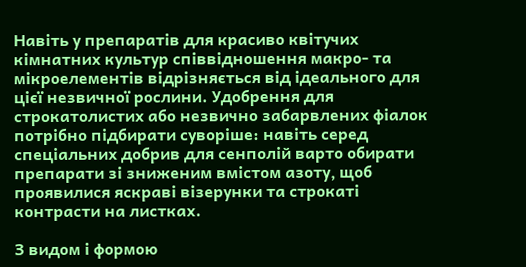Навіть у препаратів для красиво квітучих кімнатних культур співвідношення макро- та мікроелементів відрізняється від ідеального для цієї незвичної рослини. Удобрення для строкатолистих або незвично забарвлених фіалок потрібно підбирати суворіше: навіть серед спеціальних добрив для сенполій варто обирати препарати зі зниженим вмістом азоту, щоб проявилися яскраві візерунки та строкаті контрасти на листках.

З видом і формою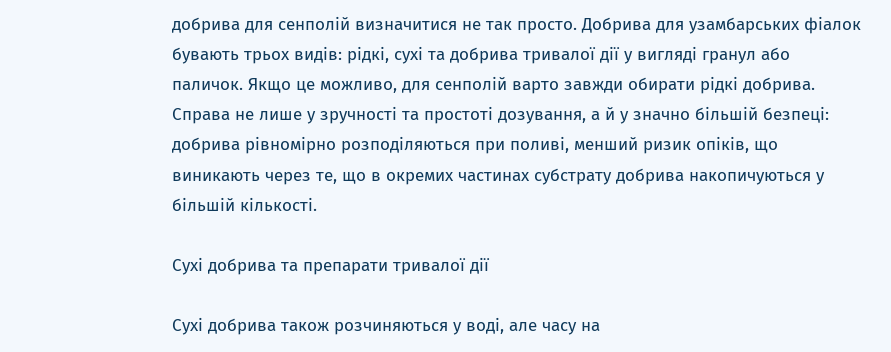добрива для сенполій визначитися не так просто. Добрива для узамбарських фіалок бувають трьох видів: рідкі, сухі та добрива тривалої дії у вигляді гранул або паличок. Якщо це можливо, для сенполій варто завжди обирати рідкі добрива. Справа не лише у зручності та простоті дозування, а й у значно більшій безпеці: добрива рівномірно розподіляються при поливі, менший ризик опіків, що виникають через те, що в окремих частинах субстрату добрива накопичуються у більшій кількості.

Сухі добрива та препарати тривалої дії

Сухі добрива також розчиняються у воді, але часу на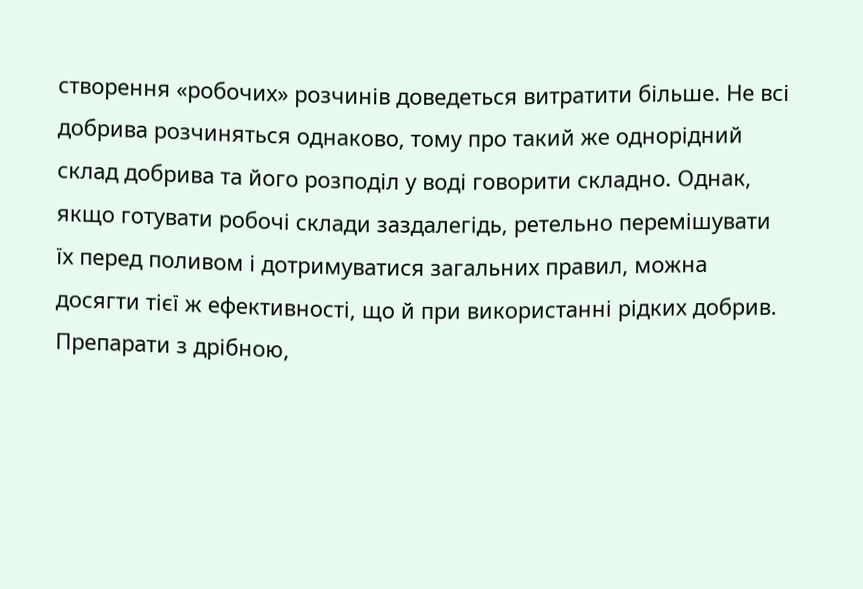створення «робочих» розчинів доведеться витратити більше. Не всі добрива розчиняться однаково, тому про такий же однорідний склад добрива та його розподіл у воді говорити складно. Однак, якщо готувати робочі склади заздалегідь, ретельно перемішувати їх перед поливом і дотримуватися загальних правил, можна досягти тієї ж ефективності, що й при використанні рідких добрив. Препарати з дрібною,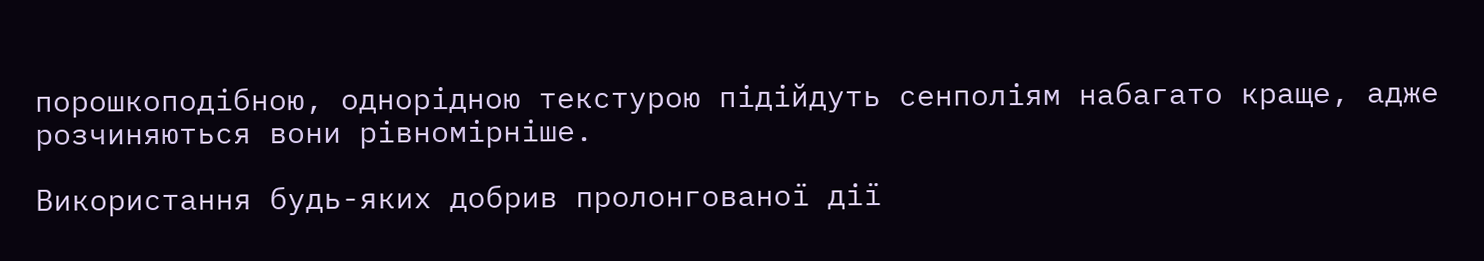порошкоподібною, однорідною текстурою підійдуть сенполіям набагато краще, адже розчиняються вони рівномірніше.

Використання будь-яких добрив пролонгованої дії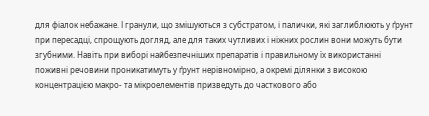для фіалок небажане. І гранули, що змішуються з субстратом, і палички, які заглиблюють у ґрунт при пересадці, спрощують догляд, але для таких чутливих і ніжних рослин вони можуть бути згубними. Навіть при виборі найбезпечніших препаратів і правильному їх використанні поживні речовини проникатимуть у ґрунт нерівномірно, а окремі ділянки з високою концентрацією макро- та мікроелементів призведуть до часткового або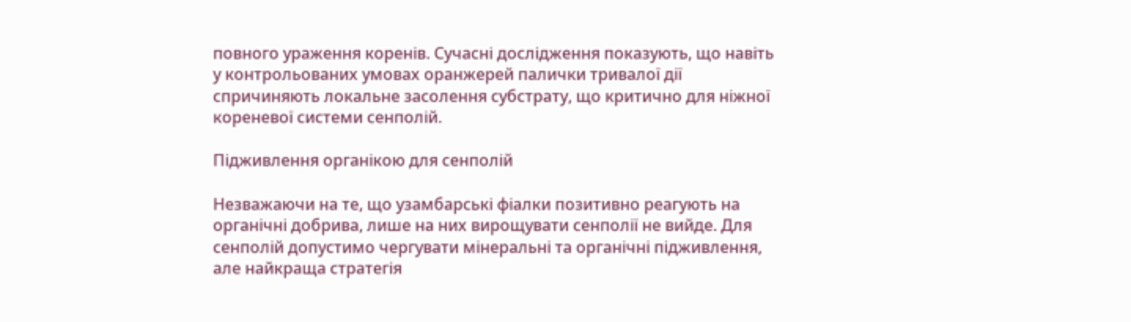повного ураження коренів. Сучасні дослідження показують, що навіть у контрольованих умовах оранжерей палички тривалої дії спричиняють локальне засолення субстрату, що критично для ніжної кореневої системи сенполій.

Підживлення органікою для сенполій

Незважаючи на те, що узамбарські фіалки позитивно реагують на органічні добрива, лише на них вирощувати сенполії не вийде. Для сенполій допустимо чергувати мінеральні та органічні підживлення, але найкраща стратегія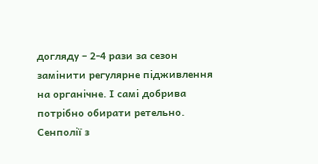догляду – 2-4 рази за сезон замінити регулярне підживлення на органічне. І самі добрива потрібно обирати ретельно. Сенполії з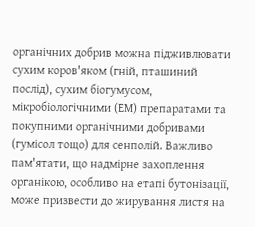органічних добрив можна підживлювати сухим коров'яком (гній, пташиний послід), сухим біогумусом, мікробіологічними (ЕМ) препаратами та покупними органічними добривами (гумісол тощо) для сенполій. Важливо пам'ятати, що надмірне захоплення органікою, особливо на етапі бутонізації, може призвести до жирування листя на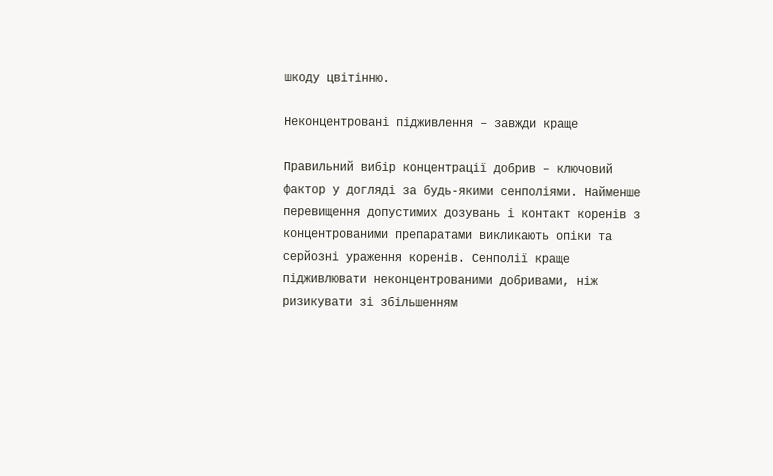шкоду цвітінню.

Неконцентровані підживлення – завжди краще

Правильний вибір концентрації добрив – ключовий фактор у догляді за будь-якими сенполіями. Найменше перевищення допустимих дозувань і контакт коренів з концентрованими препаратами викликають опіки та серйозні ураження коренів. Сенполії краще підживлювати неконцентрованими добривами, ніж ризикувати зі збільшенням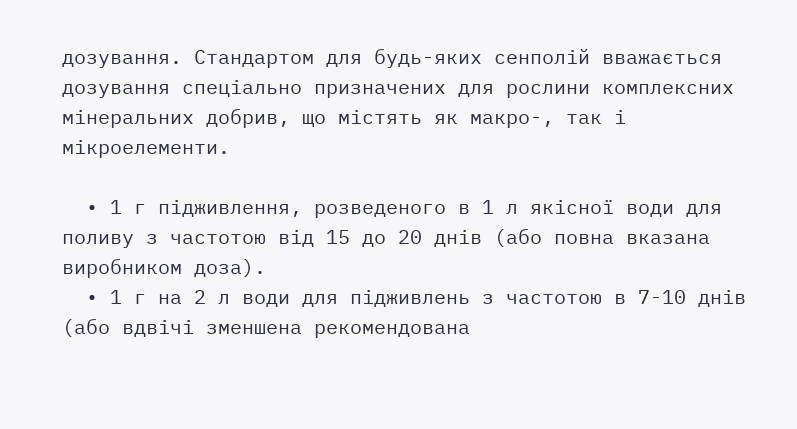дозування. Стандартом для будь-яких сенполій вважається дозування спеціально призначених для рослини комплексних мінеральних добрив, що містять як макро-, так і мікроелементи.

  • 1 г підживлення, розведеного в 1 л якісної води для поливу з частотою від 15 до 20 днів (або повна вказана виробником доза).
  • 1 г на 2 л води для підживлень з частотою в 7-10 днів (або вдвічі зменшена рекомендована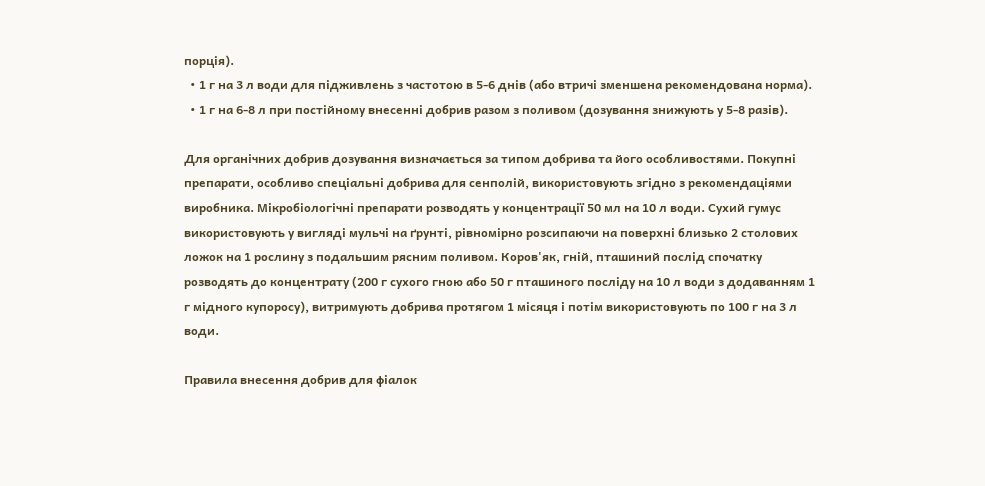порція).
  • 1 г на 3 л води для підживлень з частотою в 5-6 днів (або втричі зменшена рекомендована норма).
  • 1 г на 6-8 л при постійному внесенні добрив разом з поливом (дозування знижують у 5-8 разів).

Для органічних добрив дозування визначається за типом добрива та його особливостями. Покупні препарати, особливо спеціальні добрива для сенполій, використовують згідно з рекомендаціями виробника. Мікробіологічні препарати розводять у концентрації 50 мл на 10 л води. Сухий гумус використовують у вигляді мульчі на ґрунті, рівномірно розсипаючи на поверхні близько 2 столових ложок на 1 рослину з подальшим рясним поливом. Коров'як, гній, пташиний послід спочатку розводять до концентрату (200 г сухого гною або 50 г пташиного посліду на 10 л води з додаванням 1 г мідного купоросу), витримують добрива протягом 1 місяця і потім використовують по 100 г на 3 л води.

Правила внесення добрив для фіалок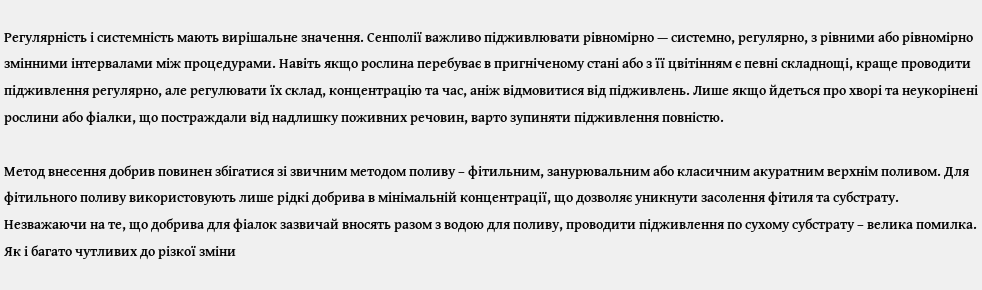Регулярність і системність мають вирішальне значення. Сенполії важливо підживлювати рівномірно — системно, регулярно, з рівними або рівномірно змінними інтервалами між процедурами. Навіть якщо рослина перебуває в пригніченому стані або з її цвітінням є певні складнощі, краще проводити підживлення регулярно, але регулювати їх склад, концентрацію та час, аніж відмовитися від підживлень. Лише якщо йдеться про хворі та неукорінені рослини або фіалки, що постраждали від надлишку поживних речовин, варто зупиняти підживлення повністю.

Метод внесення добрив повинен збігатися зі звичним методом поливу – фітильним, занурювальним або класичним акуратним верхнім поливом. Для фітильного поливу використовують лише рідкі добрива в мінімальній концентрації, що дозволяє уникнути засолення фітиля та субстрату. Незважаючи на те, що добрива для фіалок зазвичай вносять разом з водою для поливу, проводити підживлення по сухому субстрату – велика помилка. Як і багато чутливих до різкої зміни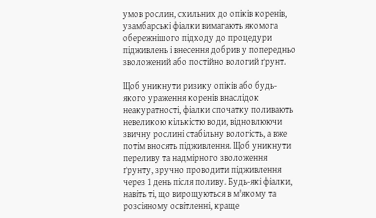умов рослин, схильних до опіків коренів, узамбарські фіалки вимагають якомога обережнішого підходу до процедури підживлень і внесення добрив у попередньо зволожений або постійно вологий ґрунт.

Щоб уникнути ризику опіків або будь-якого ураження коренів внаслідок неакуратності, фіалки спочатку поливають невеликою кількістю води, відновлюючи звичну рослині стабільну вологість, а вже потім вносять підживлення. Щоб уникнути переливу та надмірного зволоження ґрунту, зручно проводити підживлення через 1 день після поливу. Будь-які фіалки, навіть ті, що вирощуються в м'якому та розсіяному освітленні, краще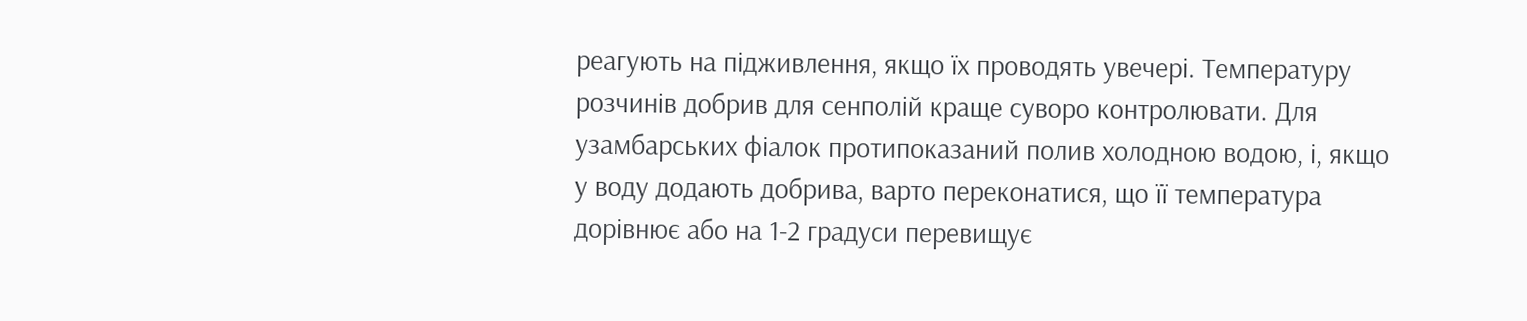реагують на підживлення, якщо їх проводять увечері. Температуру розчинів добрив для сенполій краще суворо контролювати. Для узамбарських фіалок протипоказаний полив холодною водою, і, якщо у воду додають добрива, варто переконатися, що її температура дорівнює або на 1-2 градуси перевищує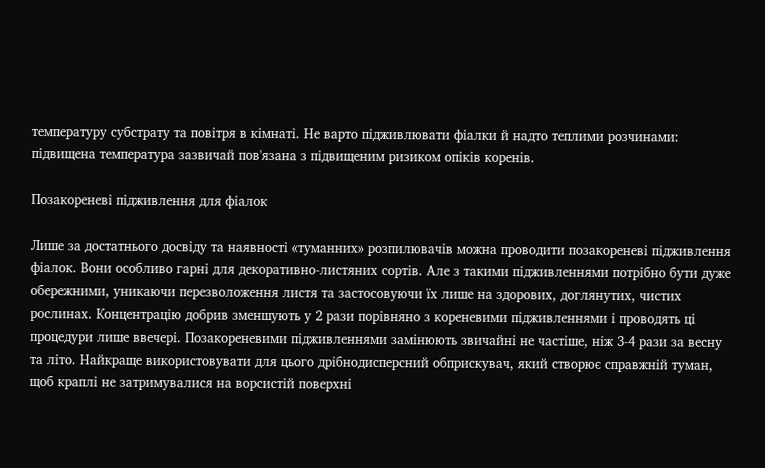температуру субстрату та повітря в кімнаті. Не варто підживлювати фіалки й надто теплими розчинами: підвищена температура зазвичай пов'язана з підвищеним ризиком опіків коренів.

Позакореневі підживлення для фіалок

Лише за достатнього досвіду та наявності «туманних» розпилювачів можна проводити позакореневі підживлення фіалок. Вони особливо гарні для декоративно-листяних сортів. Але з такими підживленнями потрібно бути дуже обережними, уникаючи перезволоження листя та застосовуючи їх лише на здорових, доглянутих, чистих рослинах. Концентрацію добрив зменшують у 2 рази порівняно з кореневими підживленнями і проводять ці процедури лише ввечері. Позакореневими підживленнями замінюють звичайні не частіше, ніж 3-4 рази за весну та літо. Найкраще використовувати для цього дрібнодисперсний обприскувач, який створює справжній туман, щоб краплі не затримувалися на ворсистій поверхні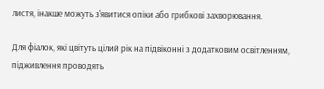листя, інакше можуть з'явитися опіки або грибкові захворювання.

Для фіалок, які цвітуть цілий рік на підвіконні з додатковим освітленням, підживлення проводять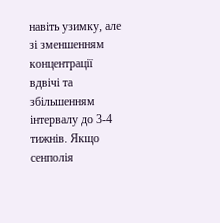навіть узимку, але зі зменшенням концентрації вдвічі та збільшенням інтервалу до 3-4 тижнів. Якщо сенполія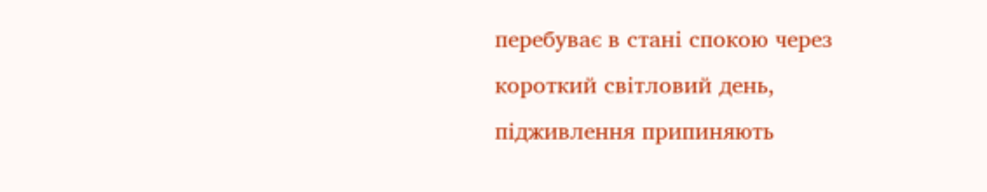перебуває в стані спокою через короткий світловий день, підживлення припиняють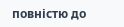повністю до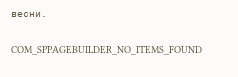весни.

COM_SPPAGEBUILDER_NO_ITEMS_FOUND